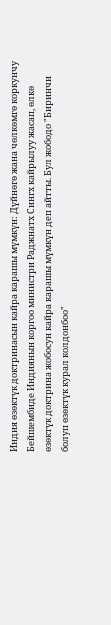Индия өзөктүк доктринасын кайра карашы мүмкүн: Дүйнөгө жана чөлкөмгө коркунчу
Бейшембиде Индиянын коргоо министри Раджнатх Сингх кайрылуу жасап, өлкө өзөктүк доктрина жобосун кайра карашы мүмкүн деп айтты. Бул жободо "Биринчи болуп өзөктүк курал колдонбоо"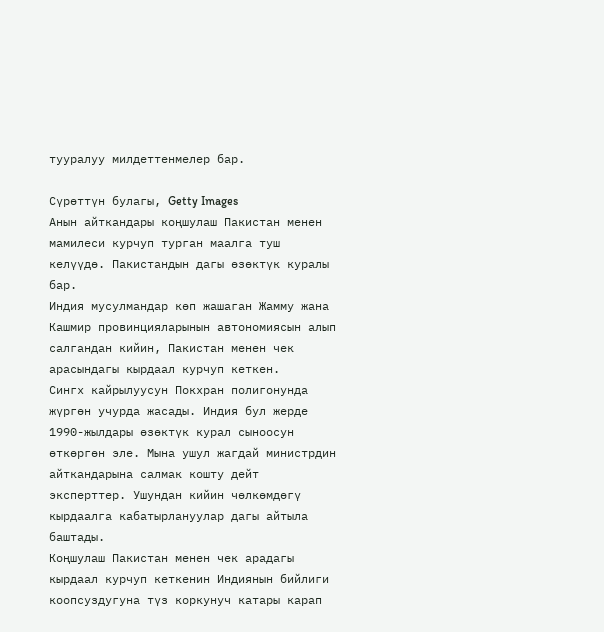тууралуу милдеттенмелер бар.

Сүрөттүн булагы, Getty Images
Анын айткандары коңшулаш Пакистан менен мамилеси курчуп турган маалга туш келүүдө. Пакистандын дагы өзөктүк куралы бар.
Индия мусулмандар көп жашаган Жамму жана Кашмир провинцияларынын автономиясын алып салгандан кийин, Пакистан менен чек арасындагы кырдаал курчуп кеткен.
Сингх кайрылуусун Покхран полигонунда жүргөн учурда жасады. Индия бул жерде 1990-жылдары өзөктүк курал сыноосун өткөргөн эле. Мына ушул жагдай министрдин айткандарына салмак кошту дейт эксперттер. Ушундан кийин чөлкөмдөгү кырдаалга кабатырлануулар дагы айтыла баштады.
Коңшулаш Пакистан менен чек арадагы кырдаал курчуп кеткенин Индиянын бийлиги коопсуздугуна түз коркунуч катары карап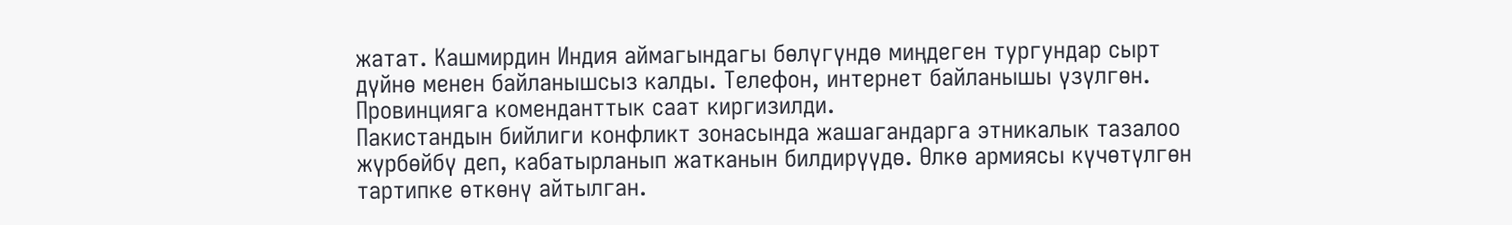жатат. Кашмирдин Индия аймагындагы бөлүгүндө миңдеген тургундар сырт дүйнө менен байланышсыз калды. Телефон, интернет байланышы үзүлгөн. Провинцияга коменданттык саат киргизилди.
Пакистандын бийлиги конфликт зонасында жашагандарга этникалык тазалоо жүрбөйбү деп, кабатырланып жатканын билдирүүдө. Өлкө армиясы күчөтүлгөн тартипке өткөнү айтылган.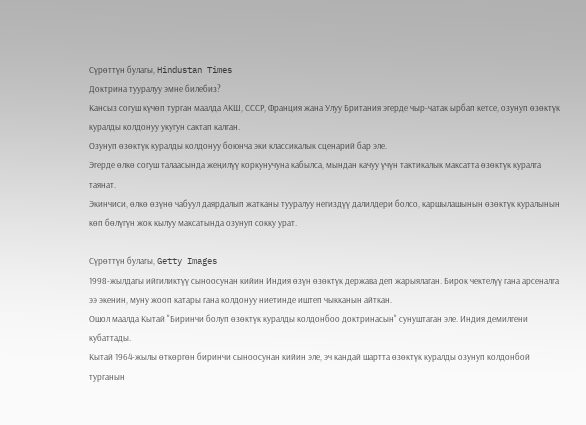Сүрөттүн булагы, Hindustan Times
Доктрина тууралуу эмне билебиз?
Кансыз согуш күчөп турган маалда АКШ, СССР, Франция жана Улуу Британия эгерде чыр-чатак ырбап кетсе, озунуп өзөктүк куралды колдонуу укугун сактап калган.
Озунуп өзөктүк куралды колдонуу боюнча эки классикалык сценарий бар эле.
Эгерде өлкө согуш талаасында жеңилүү коркунучуна кабылса, мындан качуу үчүн тактикалык максатта өзөктүк куралга таянат.
Экинчиси, өлкө өзүнө чабуул даярдалып жатканы тууралуу негиздүү далилдери болсо, каршылашынын өзөктүк куралынын көп бөлүгүн жок кылуу максатында озунуп сокку урат.

Сүрөттүн булагы, Getty Images
1998-жылдагы ийгиликтүү сыноосунан кийин Индия өзүн өзөктүк держава деп жарыялаган. Бирок чектелүү гана арсеналга ээ экенин, муну жооп катары гана колдонуу ниетинде иштеп чыкканын айткан.
Ошол маалда Кытай "Биринчи болуп өзөктүк куралды колдонбоо доктринасын" сунуштаган эле. Индия демилгени кубаттады.
Кытай 1964-жылы өткөргөн биринчи сыноосунан кийин эле, эч кандай шартта өзөктүк куралды озунуп колдонбой турганын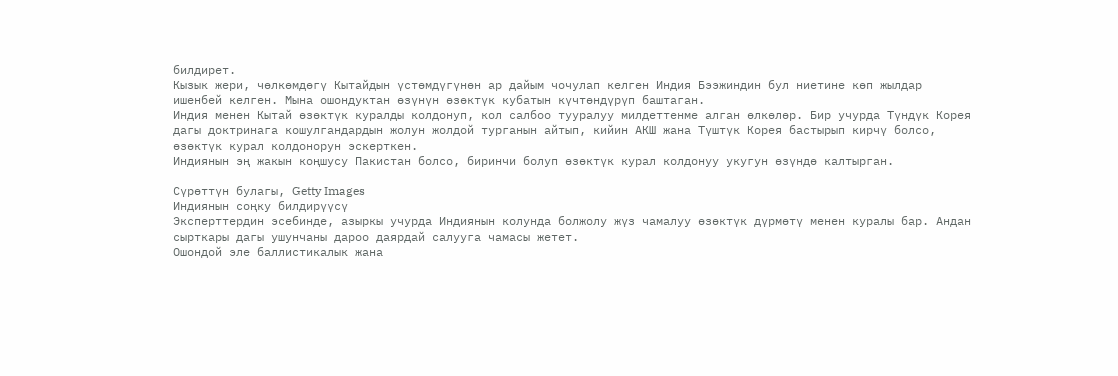билдирет.
Кызык жери, чөлкөмдөгү Кытайдын үстөмдүгүнөн ар дайым чочулап келген Индия Бээжиндин бул ниетине көп жылдар ишенбей келген. Мына ошондуктан өзүнүн өзөктүк кубатын күчтөндүрүп баштаган.
Индия менен Кытай өзөктүк куралды колдонуп, кол салбоо тууралуу милдеттенме алган өлкөлөр. Бир учурда Түндүк Корея дагы доктринага кошулгандардын жолун жолдой турганын айтып, кийин АКШ жана Түштүк Корея бастырып кирчү болсо, өзөктүк курал колдонорун эскерткен.
Индиянын эң жакын коңшусу Пакистан болсо, биринчи болуп өзөктүк курал колдонуу укугун өзүндө калтырган.

Сүрөттүн булагы, Getty Images
Индиянын соңку билдирүүсү
Эксперттердин эсебинде, азыркы учурда Индиянын колунда болжолу жүз чамалуу өзөктүк дүрмөтү менен куралы бар. Андан сырткары дагы ушунчаны дароо даярдай салууга чамасы жетет.
Ошондой эле баллистикалык жана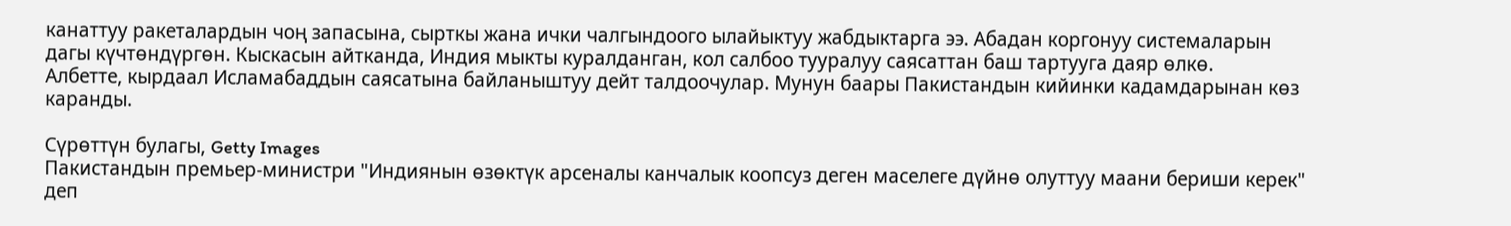канаттуу ракеталардын чоң запасына, сырткы жана ички чалгындоого ылайыктуу жабдыктарга ээ. Абадан коргонуу системаларын дагы күчтөндүргөн. Кыскасын айтканда, Индия мыкты куралданган, кол салбоо тууралуу саясаттан баш тартууга даяр өлкө.
Албетте, кырдаал Исламабаддын саясатына байланыштуу дейт талдоочулар. Мунун баары Пакистандын кийинки кадамдарынан көз каранды.

Сүрөттүн булагы, Getty Images
Пакистандын премьер-министри "Индиянын өзөктүк арсеналы канчалык коопсуз деген маселеге дүйнө олуттуу маани бериши керек" деп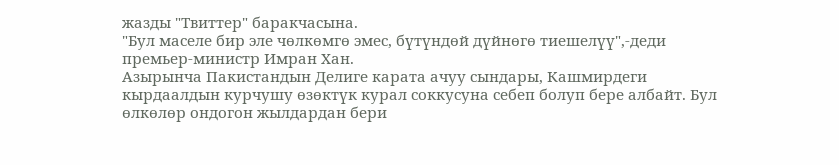жазды "Твиттер" баракчасына.
"Бул маселе бир эле чөлкөмгө эмес, бүтүндөй дүйнөгө тиешелүү",-деди премьер-министр Имран Хан.
Азырынча Пакистандын Делиге карата ачуу сындары, Кашмирдеги кырдаалдын курчушу өзөктүк курал соккусуна себеп болуп бере албайт. Бул өлкөлөр ондогон жылдардан бери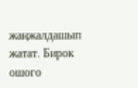жаңжалдашып жатат. Бирок ошого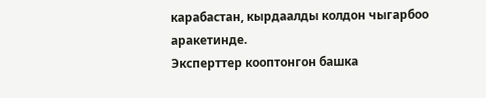карабастан, кырдаалды колдон чыгарбоо аракетинде.
Эксперттер кооптонгон башка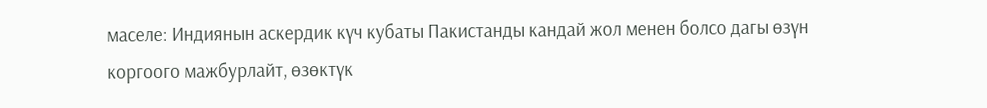маселе: Индиянын аскердик күч кубаты Пакистанды кандай жол менен болсо дагы өзүн коргоого мажбурлайт, өзөктүк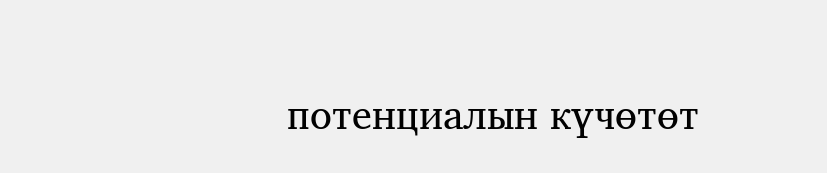потенциалын күчөтөт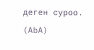деген суроо. (AbA)